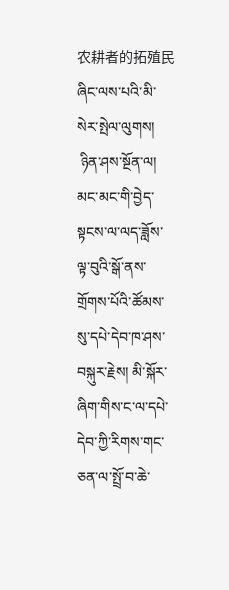农耕者的拓殖民ཞིང་ལས་པའི་མི་སེར་སྤེལ་ལུགས།
 ཉིན་ཤས་སྔོན་ལ། མང་མང་གི་བྱེད་སྟངས་ལ་ལད་ཟློས་ལྟ་བུའི་སྒོ་ནས་གྲོགས་པོའི་ཚོམས་སུ་དཔེ་དེབ་ཁ་ཤས་བསྐུར་རྗེས། མི་སྐོར་ཞིག་གིས་ང་ལ་དཔེ་དེབ་ཀྱི་རིགས་གང་ཅན་ལ་སྤྲོ་བ་ཆེ་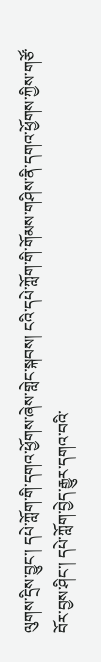ལུགས་དྲིས་བྱུང་། དཔེ་ཀློག་གི་དགའ་ཕྱོགས་ཞེས་གླེང་སྐབས། ངའི་དཔེ་ཀློག་གི་གོམས་གཤིས་ནི་དགའ་ཕྱོགས་ཀྱིས་གཙོ་བོར་བྱས་ཤིང་། དཔེ་ཀློག་བྱེད་རྒྱུར་དགའ་བའི་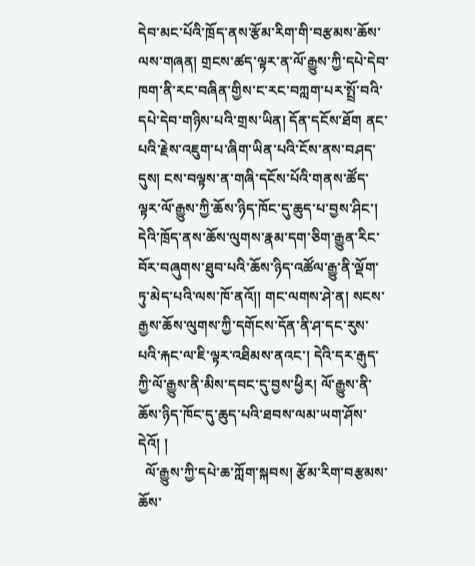དེབ་མང་པོའི་ཁྲོད་ནས་རྩོམ་རིག་གི་བརྩམས་ཆོས་ལས་གཞན། གྲངས་ཚད་ལྟར་ན་ལོ་རྒྱུས་ཀྱི་དཔེ་དེབ་ཁག་ནི་རང་བཞིན་གྱིས་ང་རང་བཀླག་པར་སྤྲོ་བའི་དཔེ་དེབ་གཉིས་པའི་གྲས་ཡིན། དོན་དངོས་ཐོག ནང་པའི་རྗེས་འཇུག་པ་ཞིག་ཡིན་པའི་ངོས་ནས་བཤད་དུས། ངས་བལྟས་ན་གཞི་དངོས་པོའི་གནས་ཚོད་ལྟར་ལོ་རྒྱུས་ཀྱི་ཆོས་ཉིད་ཁོང་དུ་ཆུད་པ་བྱས་ཤིང་། དེའི་ཁྲོད་ནས་ཆོས་ལུགས་རྣམ་དག་ཅིག་རྒྱུན་རིང་བོར་བཞུགས་ཐུབ་པའི་ཆོས་ཉིད་འཚོལ་རྒྱུ་ནི་ལྡོག་ཏུ་མེད་པའི་ལས་ཁོ་ནའོ།། གང་ལགས་ཤེ་ན། སངས་རྒྱས་ཆོས་ལུགས་ཀྱི་དགོངས་དོན་ནི་ཤ་དང་རུས་པའི་རྐང་ལ་ཇི་ལྟར་འཐིམས་ནའང་། དེའི་དར་རྒུད་ཀྱི་ལོ་རྒྱུས་ནི་མིས་དབང་དུ་བྱས་ཕྱིར། ལོ་རྒྱུས་ནི་ཆོས་ཉིད་ཁོང་དུ་ཆུད་པའི་ཐབས་ལམ་ཡག་ཤོས་དེའོ། །
  ལོ་རྒྱུས་ཀྱི་དཔེ་ཆ་ཀློག་སྐབས། རྩོམ་རིག་བརྩམས་ཆོས་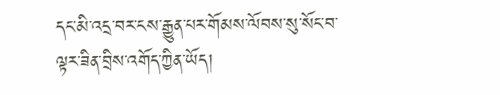དང་མི་འདྲ་བར་ངས་རྒྱུན་པར་གོམས་ལོབས་སུ་སོང་བ་ལྟར་ཟིན་བྲིས་འགོད་ཀྱིན་ཡོད།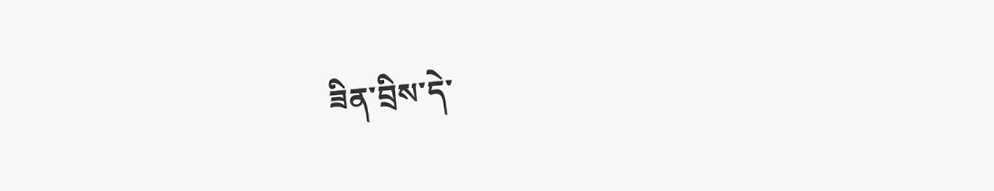ཟིན་བྲིས་དེ་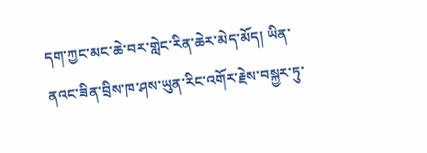དག་ཀྱང་མང་ཆེ་བར་གླེང་རིན་ཆེར་མེད་མོད། ཡིན་ནའང་ཟིན་བྲིས་ཁ་ཤས་ཡུན་རིང་འགོར་རྗེས་བསྐྱར་ཏུ་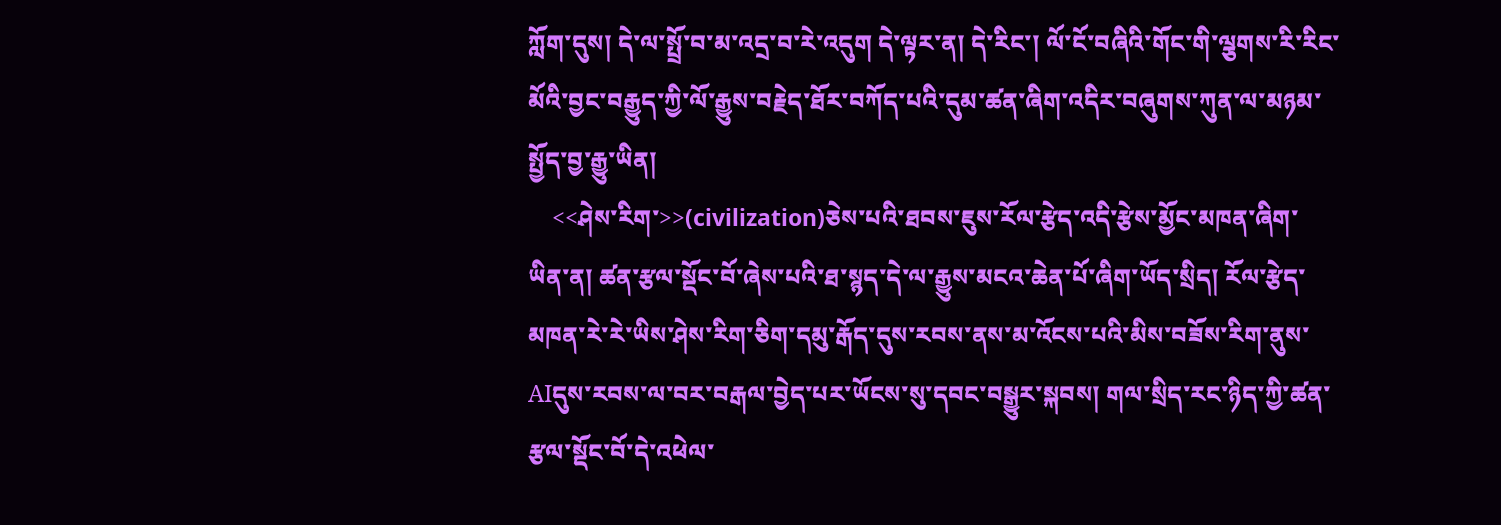ཀློག་དུས། དེ་ལ་སྤྲོ་བ་མ་འདྲ་བ་རེ་འདུག དེ་ལྟར་ན། དེ་རིང་། ལོ་ངོ་བཞིའི་གོང་གི་ལྕགས་རི་རིང་མོའི་བྱང་བརྒྱུད་ཀྱི་ལོ་རྒྱུས་བརྗེད་ཐོར་བཀོད་པའི་དུམ་ཚན་ཞིག་འདིར་བཞུགས་ཀུན་ལ་མཉམ་སྤྱོད་བྱ་རྒྱུ་ཡིན།
    <<ཤེས་རིག་>>(civilization)ཅེས་པའི་ཐབས་ཇུས་རོལ་རྩེད་འདི་རྩེས་མྱོང་མཁན་ཞིག་ཡིན་ན། ཚན་རྩལ་སྡོང་བོ་ཞེས་པའི་ཐ་སྙད་དེ་ལ་རྒྱུས་མངའ་ཆེན་པོ་ཞིག་ཡོད་སྲིད། རོལ་རྩེད་མཁན་རེ་རེ་ཡིས་ཤེས་རིག་ཅིག་དམུ་རྒོད་དུས་རབས་ནས་མ་འོངས་པའི་མིས་བཟོས་རིག་ནུས་AIདུས་རབས་ལ་བར་བརྒལ་བྱེད་པར་ཡོངས་སུ་དབང་བསྒྱུར་སྐབས། གལ་སྲིད་རང་ཉིད་ཀྱི་ཚན་རྩལ་སྡོང་བོ་དེ་འཕེལ་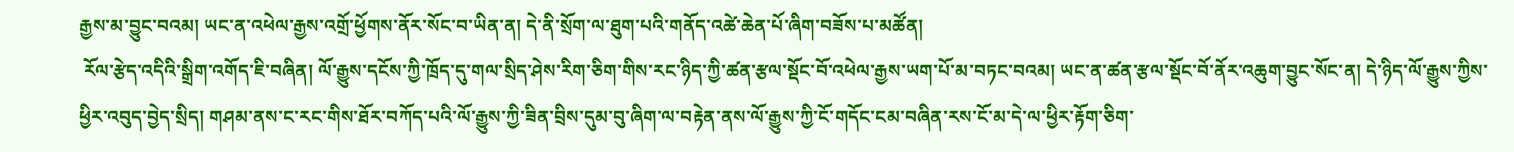རྒྱས་མ་བྱུང་བའམ། ཡང་ན་འཕེལ་རྒྱས་འགྲོ་ཕྱོགས་ནོར་སོང་བ་ཡིན་ན། དེ་ནི་སྲོག་ལ་ཐུག་པའི་གནོད་འཚེ་ཆེན་པོ་ཞིག་བཟོས་པ་མཚོན།
 རོལ་རྩེད་འདིའི་སྒྲིག་འགོད་ཇི་བཞིན། ལོ་རྒྱུས་དངོས་ཀྱི་ཁྲོད་དུ་གལ་སྲིད་ཤེས་རིག་ཅིག་གིས་རང་ཉིད་ཀྱི་ཚན་རྩལ་སྡོང་བོ་འཕེལ་རྒྱས་ཡག་པོ་མ་བཏང་བའམ། ཡང་ན་ཚན་རྩལ་སྡོང་བོ་ནོར་འཆུག་བྱུང་སོང་ན། དེ་ཉིད་ལོ་རྒྱུས་ཀྱིས་ཕྱིར་འབུད་བྱེད་སྲིད། གཤམ་ནས་ང་རང་གིས་ཐོར་བཀོད་པའི་ལོ་རྒྱུས་ཀྱི་ཟིན་བྲིས་དུམ་བུ་ཞིག་ལ་བརྟེན་ནས་ལོ་རྒྱུས་ཀྱི་ངོ་གདོང་ངམ་བཞིན་རས་ངོ་མ་དེ་ལ་ཕྱིར་རྟོག་ཅིག་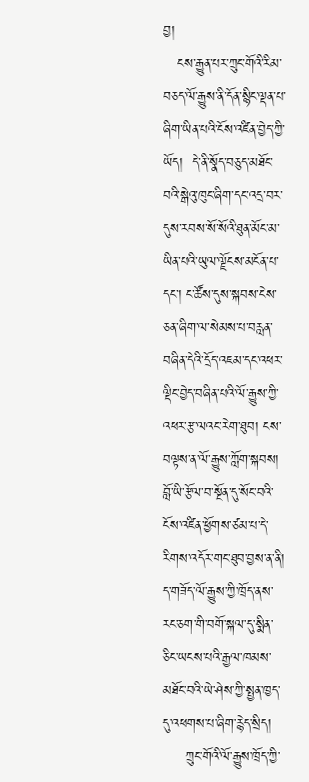བྱ།
   ངས་རྒྱུན་པར་ཀྲུང་གོའི་རིམ་བཅད་ལོ་རྒྱུས་ནི་དོན་སྙིང་ལྡན་པ་ཞིག་ཡིན་པའི་ངོས་འཛིན་བྱེད་ཀྱི་ཡོད།  དེ་ནི་སྣོད་བཅུད་མཐོང་བའི་སྒེའུ་ཁུང་ཞིག་དང་འདྲ་བར་དུས་རབས་སོ་སོའི་ཐུན་མོང་མ་ཡིན་པའི་ཡུལ་ལྗོངས་མངོན་པ་དང་། ང་ཚོས་དུས་སྐབས་ངེས་ཅན་ཞིག་ལ་སེམས་པ་བརླན་བཞིན་དེའི་དྲོད་འཇམ་དང་འཕར་ལྡིང་བྱེད་བཞིན་པའི་ལོ་རྒྱུས་ཀྱི་འཕར་རྩ་ལའང་རེག་ཐུབ། ངས་བལྟས་ན་ལོ་རྒྱུས་ཀློག་སྐབས། བློ་ཡི་རྩོལ་བ་སྔོན་དུ་སོང་བའི་ངོས་འཛིན་ཕྱོགས་ཙམ་པ་དེ་རིགས་འདོར་གང་ཐུབ་བྱས་ན་ནི། ད་གཟོད་ལོ་རྒྱུས་ཀྱི་ཁྲོད་ནས་རང་ཅག་གི་བགོ་སྐལ་དུ་སྨིན་ཅིང་ཡངས་པའི་རྒྱལ་ཁམས་མཐོང་བའི་ཡེ་ཤེས་ཀྱི་སྤྱན་ཁྱད་དུ་འཕགས་པ་ཞིག་རྙེད་སྲིད།
     ཀྲུང་གོའི་ལོ་རྒྱུས་ཁྲོད་ཀྱི་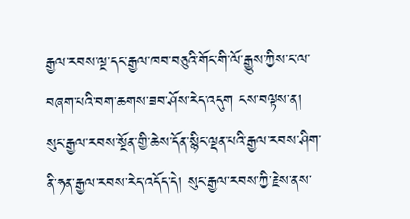རྒྱལ་རབས་ལྔ་དང་རྒྱལ་ཁབ་བཅུའི་གོང་གི་ལོ་རྒྱུས་ཀྱིས་ང་ལ་བཞག་པའི་བག་ཆགས་ཟབ་ཤོས་རེད་འདུག ངས་བལྟས་ན། སུང་རྒྱལ་རབས་སྔོན་གྱི་ཆེས་དོན་སྙིང་ལྡན་པའི་རྒྱལ་རབས་ཤིག་ནི་ཧན་རྒྱལ་རབས་རེད་འདོད་དེ། སུང་རྒྱལ་རབས་ཀྱི་རྗེས་ནས་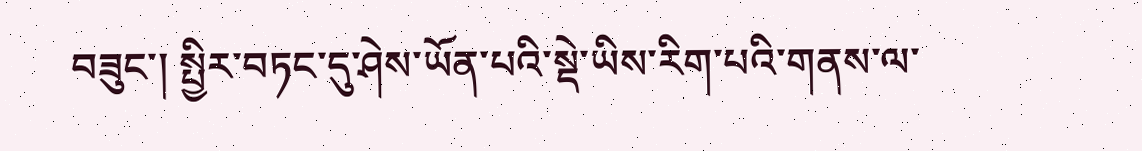བཟུང་། སྤྱིར་བཏང་དུ་ཤེས་ཡོན་པའི་སྡེ་ཡིས་རིག་པའི་གནས་ལ་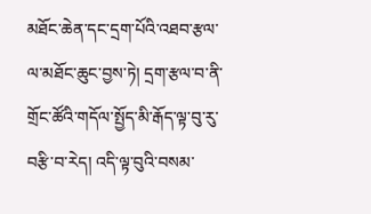མཐོང་ཆེན་དང་དྲག་པོའི་འཐབ་རྩལ་ལ་མཐོང་ཆུང་བྱས་ཏེ། དྲག་རྩལ་བ་ནི་གྲོང་ཚོའི་གདོལ་སྤྱོད་མི་རྒོད་ལྟ་བུ་རུ་བརྩི་བ་རེད། འདི་ལྟ་བུའི་བསམ་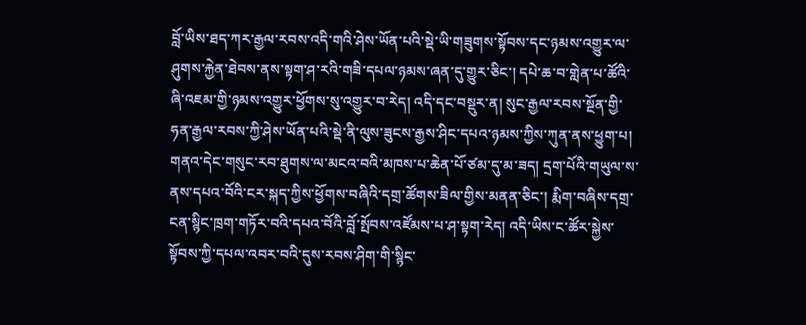བློ་ཡིས་ཐད་ཀར་རྒྱལ་རབས་འདི་གའི་ཤེས་ཡོན་པའི་སྡེ་ཡི་གཟུགས་སྟོབས་དང་ཉམས་འགྱུར་ལ་ཤུགས་རྐྱེན་ཐེབས་ནས་སྟག་ཤ་རའི་གཟི་དཔལ་ཉམས་ཞན་དུ་གྱུར་ཅིང་། དཔེ་ཆ་བ་གླེན་པ་ཚོའི་ཞི་འཇམ་གྱི་ཉམས་འགྱུར་ཕྱོགས་སུ་འགྱུར་བ་རེད། འདི་དང་བསྡུར་ན། སུང་རྒྱལ་རབས་སྔོན་གྱི་ཧན་རྒྱལ་རབས་ཀྱི་ཤེས་ཡོན་པའི་སྡེ་ནི་ལུས་ཟུངས་རྒྱས་ཤིང་དཔའ་ཉམས་ཀྱིས་ཀུན་ནས་ཕྱུག་པ། གནའ་དེང་གསུང་རབ་ཐུགས་ལ་མངའ་བའི་མཁས་པ་ཆེན་པོ་ཙམ་དུ་མ་ཟད། དྲག་པོའི་གཡུལ་ས་ནས་དཔའ་བོའི་ངར་སྐད་ཀྱིས་ཕྱོགས་བཞིའི་དགྲ་ཚོགས་ཟིལ་གྱིས་མནན་ཅིང་། རྨིག་བཞིས་དགྲ་ངན་སྙིང་ཁྲག་གཏོར་བའི་དཔའ་བོའི་བློ་སྤོབས་འཛོམས་པ་ཤ་སྟག་རེད། འདི་ཡིས་ང་ཚོར་སྐྱེས་སྟོབས་ཀྱི་དཔལ་འབར་བའི་དུས་རབས་ཤིག་གི་སྙིང་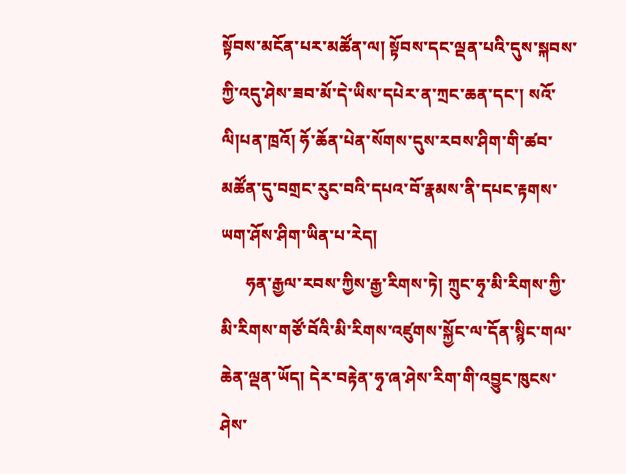སྟོབས་མངོན་པར་མཚོན་ལ། སྟོབས་དང་ལྡན་པའི་དུས་སྐབས་ཀྱི་འདུ་ཤེས་ཟབ་མོ་དེ་ཡིས་དཔེར་ན་ཀྲང་ཆན་དང་། སའོ་ལི།པན་ཁྲའོ། ཧོ་ཆོན་པེན་སོགས་དུས་རབས་ཤིག་གི་ཚབ་མཚོན་དུ་བགྲང་རུང་བའི་དཔའ་བོ་རྣམས་ནི་དཔང་རྟགས་ཡག་ཤོས་ཤིག་ཡིན་པ་རེད།
      ཧན་རྒྱལ་རབས་ཀྱིས་རྒྱ་རིགས་ཏེ། ཀྲུང་ཧྭ་མི་རིགས་ཀྱི་མི་རིགས་གཙོ་བོའི་མི་རིགས་འཛུགས་སྐྱོང་ལ་དོན་སྙིང་གལ་ཆེན་ལྡན་ཡོད། དེར་བརྟེན་ཧྭ་ཞ་ཤེས་རིག་གི་འབྱུང་ཁུངས་ཤེས་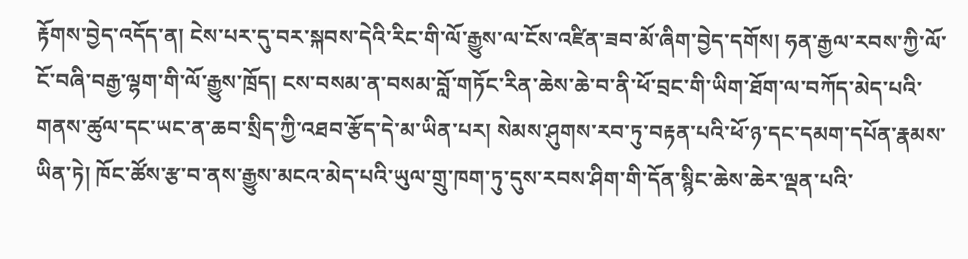རྟོགས་བྱེད་འདོད་ན། ངེས་པར་དུ་བར་སྐབས་དེའི་རིང་གི་ལོ་རྒྱུས་ལ་ངོས་འཛིན་ཟབ་མོ་ཞིག་བྱེད་དགོས། ཧན་རྒྱལ་རབས་ཀྱི་ལོ་ངོ་བཞི་བརྒྱ་ལྷག་གི་ལོ་རྒྱུས་ཁྲོད། ངས་བསམ་ན་བསམ་བློ་གཏོང་རིན་ཆེས་ཆེ་བ་ནི་ཕོ་བྲང་གི་ཡིག་ཐོག་ལ་བཀོད་མེད་པའི་གནས་ཚུལ་དང་ཡང་ན་ཆབ་སྲིད་ཀྱི་འཐབ་རྩོད་དེ་མ་ཡིན་པར། སེམས་ཤུགས་རབ་ཏུ་བརྟན་པའི་ཕོ་ཉ་དང་དམག་དཔོན་རྣམས་ཡིན་ཏེ། ཁོང་ཚོས་རྩ་བ་ནས་རྒྱུས་མངའ་མེད་པའི་ཡུལ་གྲུ་ཁག་ཏུ་དུས་རབས་ཤིག་གི་དོན་སྙིང་ཆེས་ཆེར་ལྡན་པའི་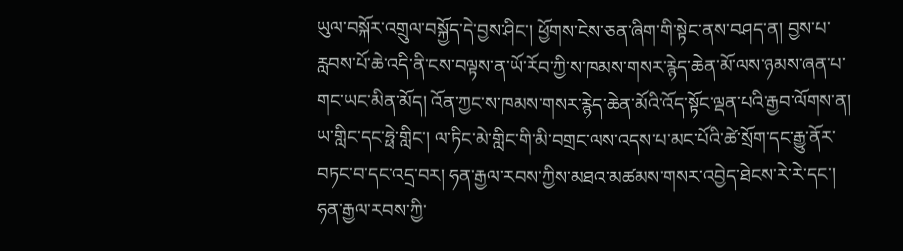ཡུལ་བསྐོར་འགྲུལ་བསྐྱོད་དེ་བྱས་ཤིང་། ཕྱོགས་ངེས་ཅན་ཞིག་གི་སྟེང་ནས་བཤད་ན། བྱས་པ་རླབས་པོ་ཆེ་འདི་ནི་ངས་བལྟས་ན་ཡོ་རོབ་ཀྱི་ས་ཁམས་གསར་རྙེད་ཆེན་མོ་ལས་ཉམས་ཞན་པ་གང་ཡང་མིན་མོད། འོན་ཀྱང་ས་ཁམས་གསར་རྙེད་ཆེན་མོའི་འོད་སྟོང་ལྡན་པའི་རྒྱབ་ལོགས་ན། ཡ་གླིང་དང་ཧྥེ་གླིང་། ལ་ཏིང་མེ་གླིང་གི་མི་བགྲང་ལས་འདས་པ་མང་པོའི་ཚེ་སྲོག་དང་རྒྱུ་ནོར་བཏང་བ་དང་འདྲ་བར། ཧན་རྒྱལ་རབས་ཀྱིས་མཐའ་མཚམས་གསར་འབྱེད་ཐེངས་རེ་རེ་དང་། ཧན་རྒྱལ་རབས་ཀྱི་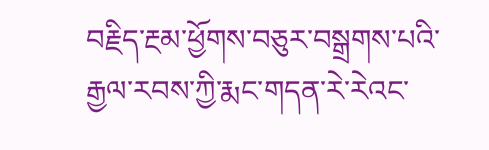བརྗིད་རྔམ་ཕྱོགས་བཅུར་བསྒྲགས་པའི་རྒྱལ་རབས་ཀྱི་རྨང་གདན་རེ་རེའང་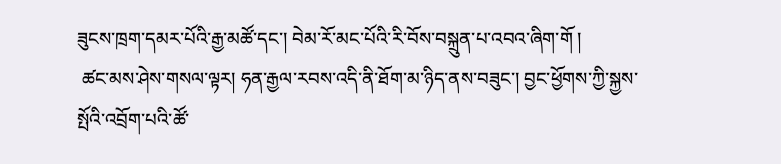ཟུངས་ཁྲག་དམར་པོའི་རྒྱ་མཚོ་དང་། བེམ་རོ་མང་པོའི་རི་བོས་བསྐྲུན་པ་འབའ་ཞིག་གོ །
 ཚང་མས་ཤེས་གསལ་ལྟར། ཧན་རྒྱལ་རབས་འདི་ནི་ཐོག་མ་ཉིད་ནས་བཟུང་། བྱང་ཕྱོགས་ཀྱི་སྐྱས་སྤོའི་འབྲོག་པའི་ཚོ་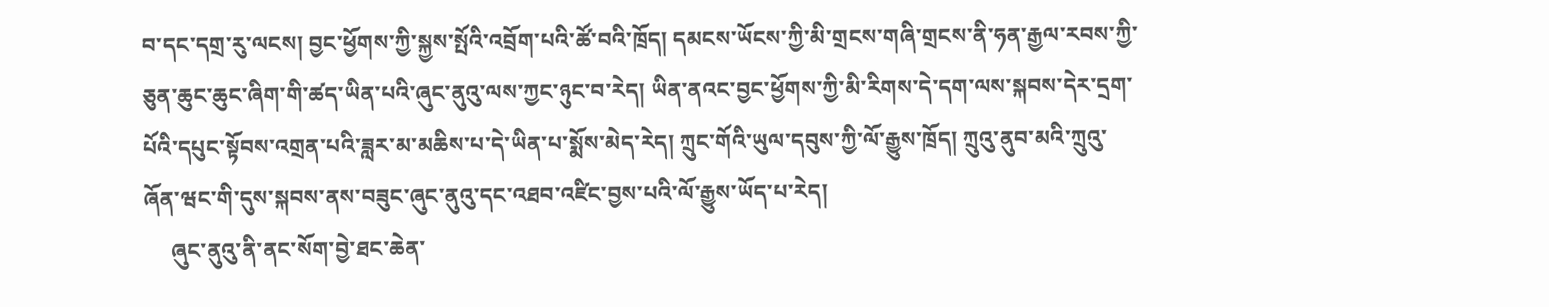བ་དང་དགྲ་རུ་ལངས། བྱང་ཕྱོགས་ཀྱི་སྐྱས་སྤོའི་འབྲོག་པའི་ཚོ་བའི་ཁྲོད། དམངས་ཡོངས་ཀྱི་མི་གྲངས་གཞི་གྲངས་ནི་ཧན་རྒྱལ་རབས་ཀྱི་ཅུན་ཆུང་ཆུང་ཞིག་གི་ཚད་ཡིན་པའི་ཞུང་ནུའུ་ལས་ཀྱང་ཉུང་བ་རེད། ཡིན་ནའང་བྱང་ཕྱོགས་ཀྱི་མི་རིགས་དེ་དག་ལས་སྐབས་དེར་དྲག་པོའི་དཔུང་སྟོབས་འགྲན་པའི་ཟླར་མ་མཆིས་པ་དེ་ཡིན་པ་སྨོས་མེད་རེད། ཀྲུང་གོའི་ཡུལ་དབུས་ཀྱི་ལོ་རྒྱུས་ཁྲོད། ཀྲུའུ་ནུབ་མའི་ཀྲུའུ་ཞོན་ཝང་གི་དུས་སྐབས་ནས་བཟུང་ཞུང་ནུའུ་དང་འཐབ་འཛིང་བྱས་པའི་ལོ་རྒྱུས་ཡོད་པ་རེད།
     ཞུང་ནུའུ་ནི་ནང་སོག་བྱེ་ཐང་ཆེན་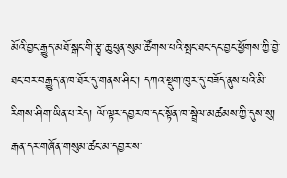མོའི་བྱང་རྒྱུད་མཐོ་སྒང་གི་རྩྭ་ཆུ་ཕུན་སུམ་ཚོགས་པའི་སྤང་ཐང་དང་བྱང་ཕྱོགས་ཀྱི་བྱེ་ཐང་བར་བརྒྱུད་ན་ཁ་ཐོར་དུ་གནས་ཤིང་། དཀའ་སྡུག་ཁུར་དུ་བཟོད་ནུས་པའི་མི་རིགས་ཤིག་ཡིན་པ་རེད། ལོ་ལྟར་དབྱར་ཁ་དང་སྟོན་ཁ་སྦྲེལ་མཚམས་ཀྱི་དུས་སུ། རྒན་དར་གཞོན་གསུམ་ཚང་མ་དབྱར་ས་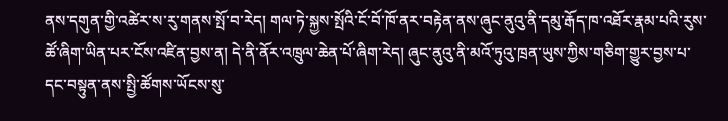ནས་དགུན་གྱི་འཚེར་ས་རུ་གནས་སྤོ་བ་རེད། གལ་ཏེ་སྐྱས་སྤོའི་ངོ་བོ་ཁོ་ནར་བརྟེན་ནས་ཞུང་ནུའུ་ནི་དམུ་རྒོད་ཁ་འཐོར་རྣམ་པའི་རུས་ཚོ་ཞིག་ཡིན་པར་ངོས་འཛིན་བྱས་ན། དེ་ནི་ནོར་འཁྲུལ་ཆེན་པོ་ཞིག་རེད། ཞུང་ནུའུ་ནི་མའོ་ཏུའུ་ཁྲན་ཡུས་ཀྱིས་གཅིག་གྱུར་བྱས་པ་དང་བསྟུན་ནས་སྤྱི་ཚོགས་ཡོངས་སུ་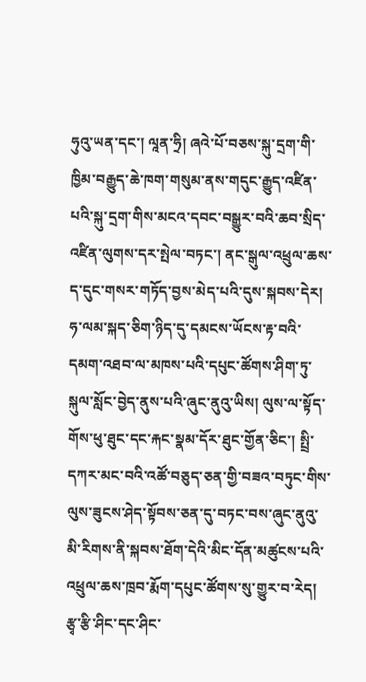ཧུའུ་ཡན་དང་། ལཱན་ཧྲི། ཞའེ་པོ་བཅས་སྐུ་དྲག་གི་ཁྱིམ་བརྒྱུད་ཆེ་ཁག་གསུམ་ནས་གདུང་རྒྱུད་འཛིན་པའི་སྐུ་དྲག་གིས་མངའ་དབང་བསྒྱུར་བའི་ཆབ་སྲིད་འཛིན་ལུགས་དར་སྤེལ་བཏང་། ནང་སྒུལ་འཕྲུལ་ཆས་ད་དུང་གསར་གཏོད་བྱས་མེད་པའི་དུས་སྐབས་དེར། ཧ་ལམ་སྐད་ཅིག་ཉིད་དུ་དམངས་ཡོངས་རྟ་བའི་དམག་འཐབ་ལ་མཁས་པའི་དཔུང་ཚོགས་ཤིག་ཏུ་སྐུལ་སློང་བྱེད་ནུས་པའི་ཞུང་ནུའུ་ཡིས། ལུས་ལ་སྟོད་གོས་ཕུ་ཐུང་དང་རྐང་སྣམ་དོར་ཐུང་གྱོན་ཅིང་། སྤྲི་དཀར་མང་བའི་འཚོ་བཅུད་ཅན་གྱི་བཟའ་བཏུང་གིས་ལུས་ཟུངས་ཤེད་སྟོབས་ཅན་དུ་བཏང་བས་ཞུང་ནུའུ་མི་རིགས་ནི་སྐབས་ཐོག་དེའི་མིང་དོན་མཚུངས་པའི་འཕྲུལ་ཆས་ཁྲབ་རྨོག་དཔུང་ཚོགས་སུ་གྱུར་བ་རེད། རྩྭ་རྩི་ཤིང་དང་ཤིང་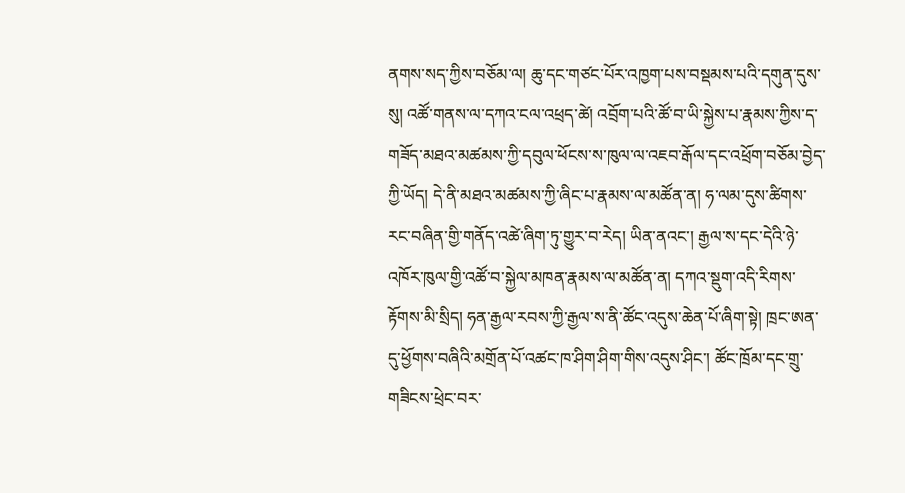ནགས་སད་ཀྱིས་བཅོམ་ལ། ཆུ་དང་གཙང་པོར་འཁྱག་པས་བསྡམས་པའི་དགུན་དུས་སུ། འཚོ་གནས་ལ་དཀའ་ངལ་འཕྲད་ཚེ། འབྲོག་པའི་ཚོ་བ་ཡི་སྐྱེས་པ་རྣམས་ཀྱིས་ད་གཟོད་མཐའ་མཚམས་ཀྱི་དབུལ་ཕོངས་ས་ཁུལ་ལ་འཇབ་རྒོལ་དང་འཕྲོག་བཅོམ་བྱེད་ཀྱི་ཡོད། དེ་ནི་མཐའ་མཚམས་ཀྱི་ཞིང་པ་རྣམས་ལ་མཚོན་ན། ཧ་ལམ་དུས་ཚིགས་རང་བཞིན་གྱི་གནོད་འཚེ་ཞིག་ཏུ་གྱུར་བ་རེད། ཡིན་ནའང་། རྒྱལ་ས་དང་དེའི་ཉེ་འཁོར་ཁུལ་གྱི་འཚོ་བ་སྐྱེལ་མཁན་རྣམས་ལ་མཚོན་ན། དཀའ་སྡུག་འདི་རིགས་རྟོགས་མི་སྲིད། ཧན་རྒྱལ་རབས་ཀྱི་རྒྱལ་ས་ནི་ཚོང་འདུས་ཆེན་པོ་ཞིག་སྟེ། ཁྲང་ཨན་དུ་ཕྱོགས་བཞིའི་མགྲོན་པོ་འཚང་ཁ་ཤིག་ཤིག་གིས་འདུས་ཤིང་། ཚོང་ཁྲོམ་དང་གྲུ་གཟིངས་ཕྲེང་བར་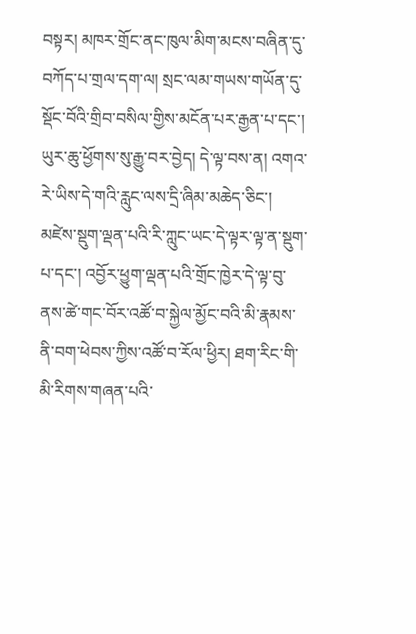བསྟར། མཁར་གྲོང་ནང་ཁུལ་མིག་མངས་བཞིན་དུ་བཀོད་པ་གྲལ་དག་ལ། སྲང་ལམ་གཡས་གཡོན་དུ་སྡོང་བོའི་གྲིབ་བསིལ་གྱིས་མངོན་པར་རྒྱན་པ་དང་། ཡུར་ཆུ་ཕྱོགས་སུ་རྒྱུ་བར་བྱེད། དེ་ལྟ་བས་ན། འགའ་རེ་ཡིས་དེ་གའི་རླུང་ལས་དྲི་ཞིམ་མཆེད་ཅིང་། མཛེས་སྡུག་ལྡན་པའི་རི་ཀླུང་ཡང་དེ་ལྟར་ལྟ་ན་སྡུག་པ་དང་། འབྱོར་ཕྱུག་ལྡན་པའི་གྲོང་ཁྱེར་དེ་ལྟ་བུ་ནས་ཚེ་གང་བོར་འཚོ་བ་སྐྱེལ་མྱོང་བའི་མི་རྣམས་ནི་བག་ཕེབས་ཀྱིས་འཚོ་བ་རོལ་ཕྱིར། ཐག་རིང་གི་མི་རིགས་གཞན་པའི་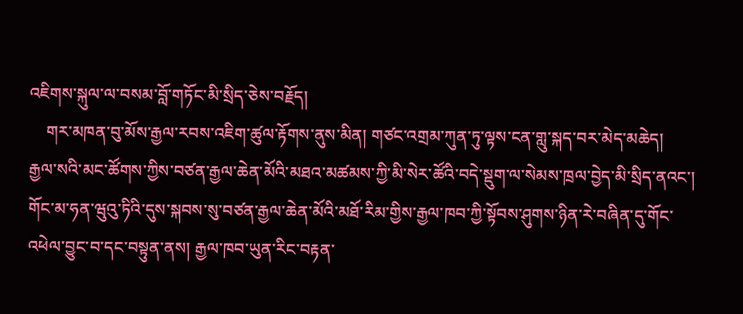འཇིགས་སྐུལ་ལ་བསམ་བློ་གཏོང་མི་སྲིད་ཅེས་བརྗོད།
    གར་མཁན་བུ་མོས་རྒྱལ་རབས་འཇིག་ཚུལ་རྟོགས་ནུས་མིན། གཙང་འགྲམ་ཀུན་ཏུ་ལྟས་ངན་གླུ་སྐད་བར་མེད་མཆེད།
རྒྱལ་སའི་མང་ཚོགས་ཀྱིས་བཙན་རྒྱལ་ཆེན་མོའི་མཐའ་མཚམས་ཀྱི་མི་སེར་ཚོའི་བདེ་སྡུག་ལ་སེམས་ཁྲལ་བྱེད་མི་སྲིད་ནའང་།
གོང་མ་ཧན་ཝུའུ་ཏིའི་དུས་སྐབས་སུ་བཙན་རྒྱལ་ཆེན་མོའི་མཐོ་རིམ་གྱིས་རྒྱལ་ཁབ་ཀྱི་སྟོབས་ཤུགས་ཉིན་རེ་བཞིན་དུ་གོང་འཕེལ་བྱུང་བ་དང་བསྟུན་ནས། རྒྱལ་ཁབ་ཡུན་རིང་བརྟན་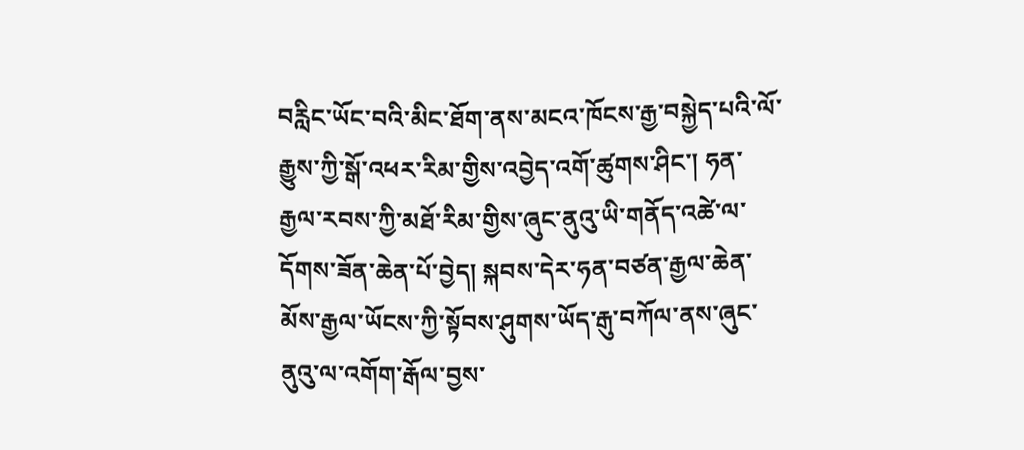བརླིང་ཡོང་བའི་མིང་ཐོག་ནས་མངའ་ཁོངས་རྒྱ་བསྐྱེད་པའི་ལོ་རྒྱུས་ཀྱི་སྒོ་འཕར་རིམ་གྱིས་འབྱེད་འགོ་ཚུགས་ཤིང་། ཧན་རྒྱལ་རབས་ཀྱི་མཐོ་རིམ་གྱིས་ཞུང་ནུའུ་ཡི་གནོད་འཚེ་ལ་དོགས་ཟོན་ཆེན་པོ་བྱེད། སྐབས་དེར་ཧན་བཙན་རྒྱལ་ཆེན་མོས་རྒྱལ་ཡོངས་ཀྱི་སྟོབས་ཤུགས་ཡོད་རྒུ་བཀོལ་ནས་ཞུང་ནུའུ་ལ་འགོག་རྒོལ་བྱས་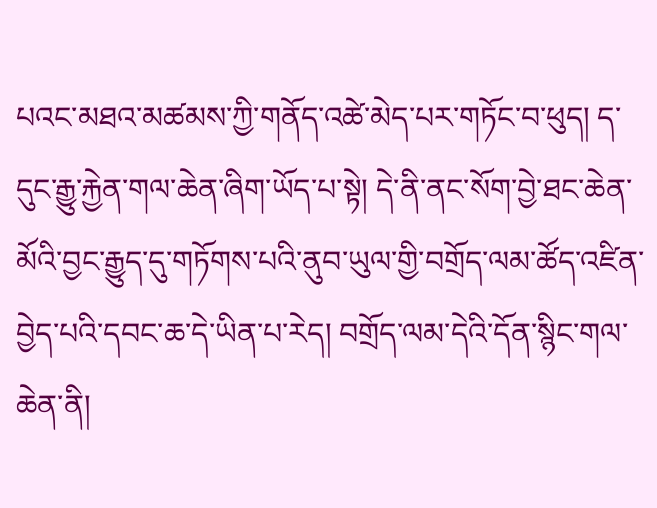པའང་མཐའ་མཚམས་ཀྱི་གནོད་འཚེ་མེད་པར་གཏོང་བ་ཕུད། ད་དུང་རྒྱུ་རྐྱེན་གལ་ཆེན་ཞིག་ཡོད་པ་སྟེ། དེ་ནི་ནང་སོག་བྱེ་ཐང་ཆེན་མོའི་བྱང་རྒྱུད་དུ་གཏོགས་པའི་ནུབ་ཡུལ་གྱི་བགྲོད་ལམ་ཚོད་འཛིན་བྱེད་པའི་དབང་ཆ་དེ་ཡིན་པ་རེད། བགྲོད་ལམ་དེའི་དོན་སྙིང་གལ་ཆེན་ནི།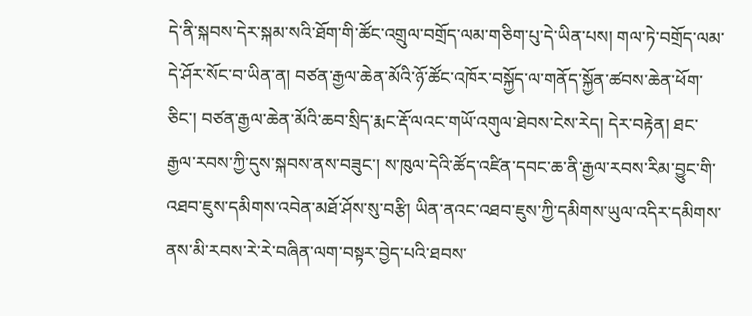དེ་ནི་སྐབས་དེར་སྐམ་སའི་ཐོག་གི་ཚོང་འགྲུལ་བགྲོད་ལམ་གཅིག་པུ་དེ་ཡིན་པས། གལ་ཏེ་བགྲོད་ལམ་དེ་ཤོར་སོང་བ་ཡིན་ན། བཙན་རྒྱལ་ཆེན་མོའི་ཉོ་ཚོང་འཁོར་བསྐྱོད་ལ་གནོད་སྐྱོན་ཚབས་ཆེན་ཕོག་ཅིང་། བཙན་རྒྱལ་ཆེན་མོའི་ཆབ་སྲིད་རྨང་རྡོ་ལའང་གཡོ་འགུལ་ཐེབས་ངེས་རེད། དེར་བརྟེན། ཐང་རྒྱལ་རབས་ཀྱི་དུས་སྐབས་ནས་བཟུང་། ས་ཁུལ་དེའི་ཚོད་འཛིན་དབང་ཆ་ནི་རྒྱལ་རབས་རིམ་བྱུང་གི་འཐབ་ཇུས་དམིགས་འབེན་མཐོ་ཤོས་སུ་བརྩི། ཡིན་ནའང་འཐབ་ཇུས་ཀྱི་དམིགས་ཡུལ་འདིར་དམིགས་ནས་མི་རབས་རེ་རེ་བཞིན་ལག་བསྟར་བྱེད་པའི་ཐབས་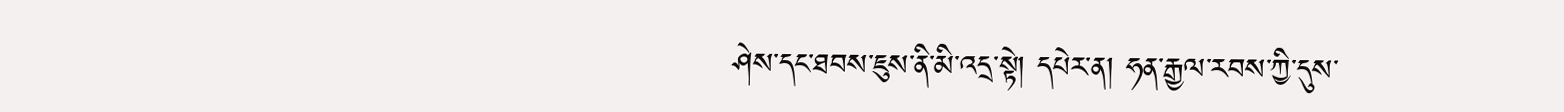ཤེས་དང་ཐབས་ཇུས་ནི་མི་འདྲ་སྟེ། དཔེར་ན། ཧན་རྒྱལ་རབས་ཀྱི་དུས་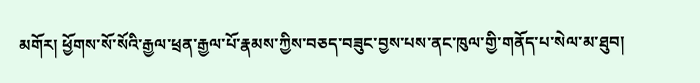མགོར། ཕྱོགས་སོ་སོའི་རྒྱལ་ཕྲན་རྒྱལ་པོ་རྣམས་ཀྱིས་བཅད་བཟུང་བྱས་པས་ནང་ཁུལ་གྱི་གནོད་པ་སེལ་མ་ཐུབ།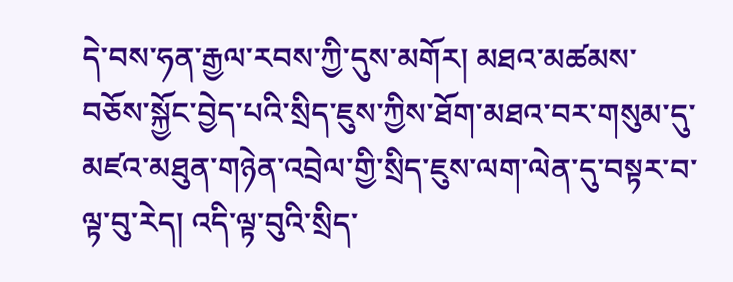དེ་བས་ཧན་རྒྱལ་རབས་ཀྱི་དུས་མགོར། མཐའ་མཚམས་བཅོས་སྐྱོང་བྱེད་པའི་སྲིད་ཇུས་ཀྱིས་ཐོག་མཐའ་བར་གསུམ་དུ་མཛའ་མཐུན་གཉེན་འབྲེལ་གྱི་སྲིད་ཇུས་ལག་ལེན་དུ་བསྟར་བ་ལྟ་བུ་རེད། འདི་ལྟ་བུའི་སྲིད་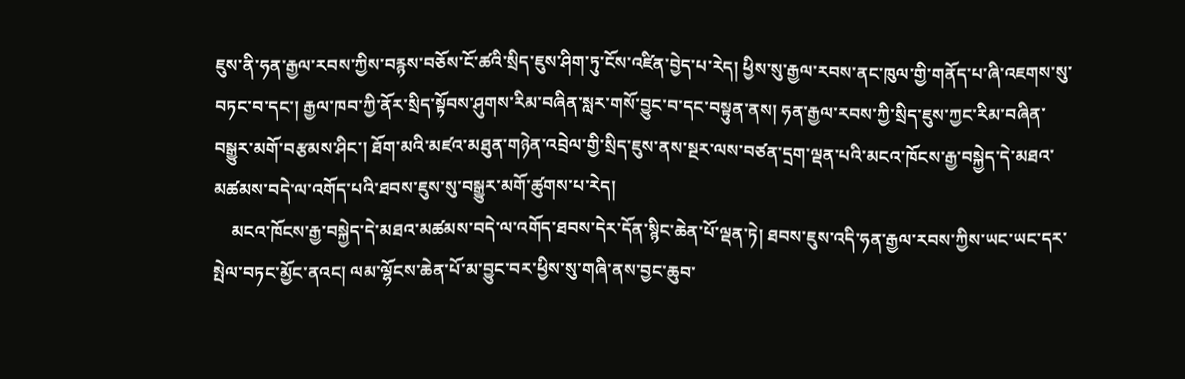ཇུས་ནི་ཧན་རྒྱལ་རབས་ཀྱིས་བརྙས་བཅོས་ངོ་ཚའི་སྲིད་ཇུས་ཤིག་ཏུ་ངོས་འཛིན་བྱེད་པ་རེད། ཕྱིས་སུ་རྒྱལ་རབས་ནང་ཁུལ་གྱི་གནོད་པ་ཞི་འཇགས་སུ་བཏང་བ་དང་། རྒྱལ་ཁབ་ཀྱི་ནོར་སྲིད་སྟོབས་ཤུགས་རིམ་བཞིན་སླར་གསོ་བྱུང་བ་དང་བསྟུན་ནས། ཧན་རྒྱལ་རབས་ཀྱི་སྲིད་ཇུས་ཀྱང་རིམ་བཞིན་བསྒྱུར་མགོ་བརྩམས་ཤིང་། ཐོག་མའི་མཛའ་མཐུན་གཉེན་འབྲེལ་གྱི་སྲིད་ཇུས་ནས་སྔར་ལས་བཙན་དྲག་ལྡན་པའི་མངའ་ཁོངས་རྒྱ་བསྐྱེད་དེ་མཐའ་མཚམས་བདེ་ལ་འགོད་པའི་ཐབས་ཇུས་སུ་བསྒྱུར་མགོ་ཚུགས་པ་རེད།
    མངའ་ཁོངས་རྒྱ་བསྐྱེད་དེ་མཐའ་མཚམས་བདེ་ལ་འགོད་ཐབས་དེར་དོན་སྙིང་ཆེན་པོ་ལྡན་ཏེ། ཐབས་ཇུས་འདི་ཧན་རྒྱལ་རབས་ཀྱིས་ཡང་ཡང་དར་སྤེལ་བཏང་མྱོང་ནའང། ལམ་ལྷོངས་ཆེན་པོ་མ་བྱུང་བར་ཕྱིས་སུ་གཞི་ནས་བྱང་ཆུབ་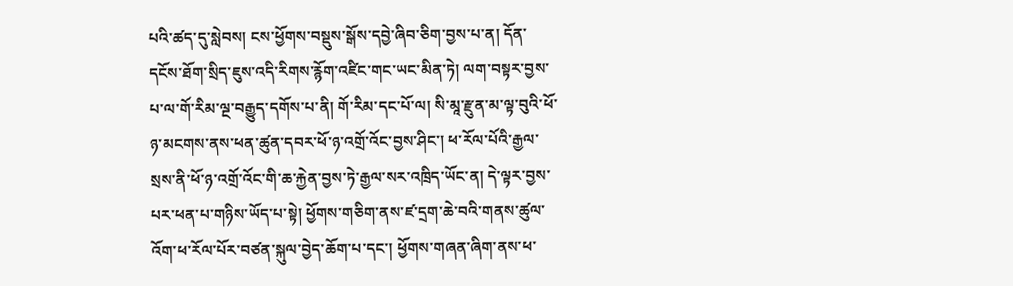པའི་ཚད་དུ་སླེབས། ངས་ཕྱོགས་བསྡུས་སྒོས་དབྱེ་ཞིབ་ཅིག་བྱས་པ་ན། དོན་དངོས་ཐོག་སྲིད་ཇུས་འདི་རིགས་རྙོག་འཛིང་གང་ཡང་མིན་ཏེ། ལག་བསྟར་བྱས་པ་ལ་གོ་རིམ་ལྔ་བརྒྱུད་དགོས་པ་ནི། གོ་རིམ་དང་པོ་ལ། སི་མཱ་རྫུན་མ་ལྟ་བུའི་ཕོ་ཉ་མངགས་ནས་ཕན་ཚུན་དབར་ཕོ་ཉ་འགྲོ་འོང་བྱས་ཤིང་། ཕ་རོལ་པོའི་རྒྱལ་སྲས་ནི་ཕོ་ཉ་འགྲོ་འོང་གི་ཆ་རྐྱེན་བྱས་ཏེ་རྒྱལ་སར་འཁྲིད་ཡོང་ན། དེ་ལྟར་བྱས་པར་ཕན་པ་གཉིས་ཡོད་པ་སྟེ། ཕྱོགས་གཅིག་ནས་ཛ་དྲག་ཆེ་བའི་གནས་ཚུལ་འོག་ཕ་རོལ་པོར་བཙན་སྐུལ་བྱེད་ཆོག་པ་དང་། ཕྱོགས་གཞན་ཞིག་ནས་ཕ་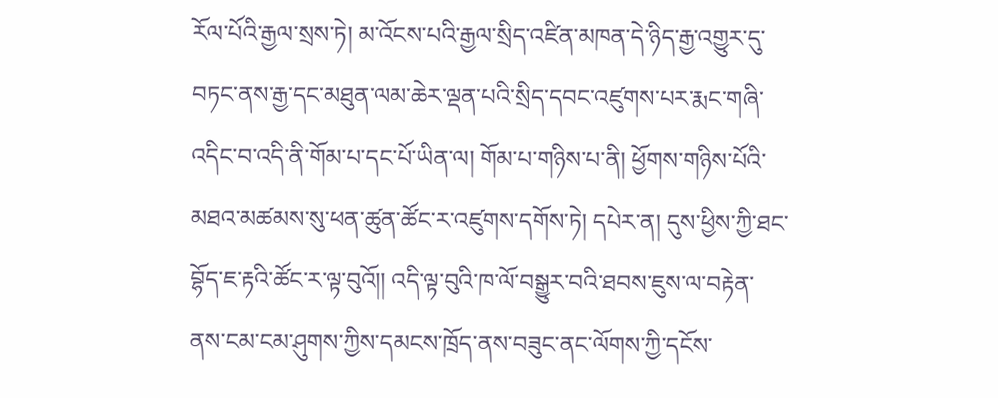རོལ་པོའི་རྒྱལ་སྲས་ཏེ། མ་འོངས་པའི་རྒྱལ་སྲིད་འཛིན་མཁན་དེ་ཉིད་རྒྱ་འགྱུར་དུ་བཏང་ནས་རྒྱ་དང་མཐུན་ལམ་ཆེར་ལྡན་པའི་སྲིད་དབང་འཛུགས་པར་རྨང་གཞི་འདིང་བ་འདི་ནི་གོམ་པ་དང་པོ་ཡིན་ལ། གོམ་པ་གཉིས་པ་ནི། ཕྱོགས་གཉིས་པོའི་མཐའ་མཚམས་སུ་ཕན་ཚུན་ཚོང་ར་འཛུགས་དགོས་ཏེ། དཔེར་ན། དུས་ཕྱིས་ཀྱི་ཐང་བྷོད་ཇ་རྟའི་ཚོང་ར་ལྟ་བུའོ།། འདི་ལྟ་བུའི་ཁ་ལོ་བསྒྱུར་བའི་ཐབས་ཇུས་ལ་བརྟེན་ནས་ངམ་ངམ་ཤུགས་ཀྱིས་དམངས་ཁྲོད་ནས་བཟུང་ནང་ལོགས་ཀྱི་དངོས་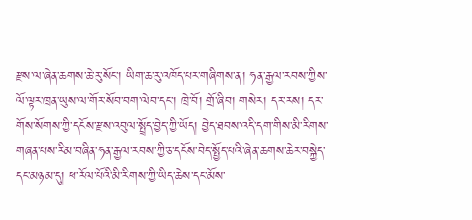རྫས་ལ་ཞེན་ཆགས་ཆེ་རུ་སོང་། ཡིག་ཆ་རུ་འཁོད་པར་གཞིགས་ན། ཧན་རྒྱལ་རབས་ཀྱིས་ལོ་ལྟར་ཁྲན་ཡུས་ལ་གོར་སོབ་བག་ལེབ་དང་། ཁྲེ་བོ། གྲོ་ཞིབ། གསེར། དར་རས། དར་གོས་སོགས་ཀྱི་དངོས་རྫས་འབུལ་སྤྲོད་བྱེད་ཀྱི་ཡོད། བྱེད་ཐབས་འདི་དག་གིས་མི་རིགས་གཞན་པས་རིམ་བཞིན་ཧན་རྒྱལ་རབས་ཀྱི་ཅ་དངོས་བེད་སྤྱོད་པའི་ཞེན་ཆགས་ཆེར་བསྐྱེད་དང་མཉམ་དུ། ཕ་རོལ་པོའི་མི་རིགས་ཀྱི་ཡིད་ཆེས་དང་མོས་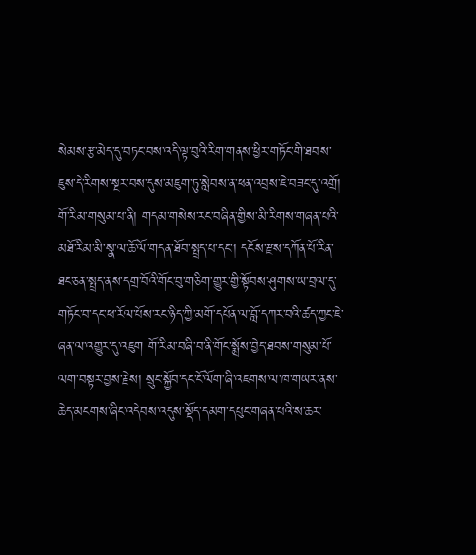སེམས་རྩ་མེད་དུ་བཏང་བས་འདི་ལྟ་བུའི་རིག་གནས་ཕྱིར་གཏོང་གི་ཐབས་ཇུས་དེ་རིགས་སྔར་བས་དུས་མཇུག་ཏུ་སླེབས་ན་ཕན་འབྲས་ཇེ་བཟང་དུ་འགྲོ། གོ་རིམ་གསུམ་པ་ནི། གདམ་གསེས་རང་བཞིན་གྱིས་མི་རིགས་གཞན་པའི་མཐོ་རིམ་མི་སྣ་ལ་ཆོ་ལོ་གདན་ཐོབ་སྤྲད་པ་དང་། དངོས་རྫས་དཀོན་པོ་རིན་ཐང་ཅན་སྤྲད་ནས་དགྲ་བོའི་གོང་བུ་གཅིག་གྱུར་གྱི་སྟོབས་ཤུགས་ཡ་བྲལ་དུ་གཏོང་བ་དང་ཕ་རོལ་པོས་རང་ཉིད་ཀྱི་མགོ་དཔོན་ལ་བློ་དཀར་བའི་ཚད་ཀྱང་ཇེ་ཞན་ལ་འགྱུར་དུ་འཇུག གོ་རིམ་བཞི་བ་ནི་གོང་སྨྲོས་བྱེད་ཐབས་གསུམ་པོ་ལག་བསྟར་བྱས་རྗེས། སྲུང་སྐྱོབ་དང་ངོ་ལོག་ཞི་འཇགས་ལ་ཁ་གཡར་ནས་ཆེད་མངགས་ཞིང་འདེབས་འདུས་སྡོད་དམག་དཔུང་གཞན་པའི་ས་ཆར་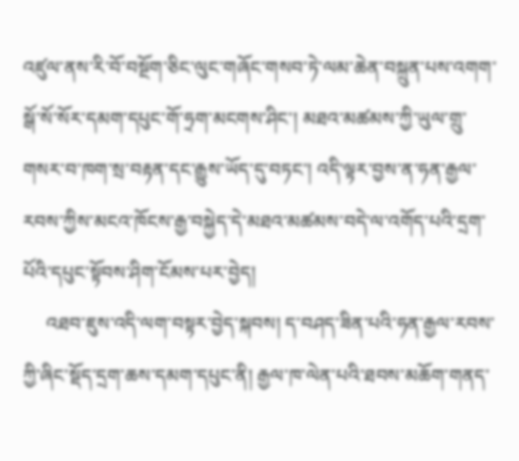འཛུལ་ནས་རི་བོ་བསྔོག་ཅིང་ལུང་གཞོང་གསབ་ཏེ་ལམ་ཆེན་བསྐྲུན་པས་འགག་སྒོ་སོ་སོར་དམག་དཔུང་གོ་ཧྲག་མངགས་ཤིང་། མཐའ་མཚམས་ཀྱི་ཡུལ་གྲུ་གསར་བ་ཁག་སྲ་བརྟན་དང་རྒྱུས་ཡོད་དུ་བཏང་། འདི་ལྟར་བྱས་ན་ཧན་རྒྱལ་རབས་ཀྱིས་མངའ་ཁོངས་རྒྱ་བསྐྱེད་དེ་མཐའ་མཚམས་བདེ་ལ་འགོད་པའི་དྲག་པོའི་དཔུང་སྟོབས་ཤིག་ངོམས་པར་བྱེད།
     འཐབ་ཇུས་འདི་ལག་བསྟར་བྱེད་སྐབས། ད་བཤད་ཟིན་པའི་ཧན་རྒྱལ་རབས་ཀྱི་ཞིང་སྡོད་དྲག་ཆས་དམག་དཔུང་ནི། རྒྱལ་ཁ་ལེན་པའི་ཐབས་མཆོག་གནད་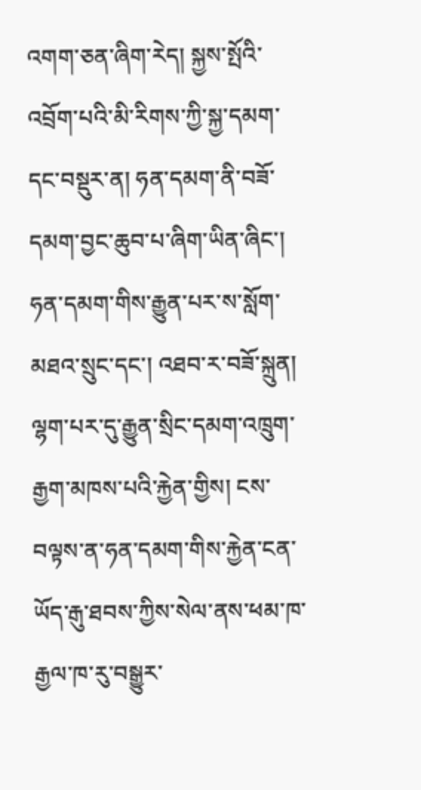འགག་ཅན་ཞིག་རེད། སྐྱས་སྤོའི་འབྲོག་པའི་མི་རིགས་ཀྱི་སྐྱ་དམག་དང་བསྡུར་ན། ཧན་དམག་ནི་བཟོ་དམག་བྱང་ཆུབ་པ་ཞིག་ཡིན་ཞིང་། ཧན་དམག་གིས་རྒྱུན་པར་ས་སློག་མཐའ་སྲུང་དང་། འཐབ་ར་བཟོ་སྐྲུན།  ལྷག་པར་དུ་རྒྱུན་སྲིང་དམག་འཁྲུག་རྒྱག་མཁས་པའི་རྐྱེན་གྱིས། ངས་བལྟས་ན་ཧན་དམག་གིས་རྐྱེན་ངན་ཡོད་རྒུ་ཐབས་ཀྱིས་སེལ་ནས་ཕམ་ཁ་རྒྱལ་ཁ་རུ་བསྒྱུར་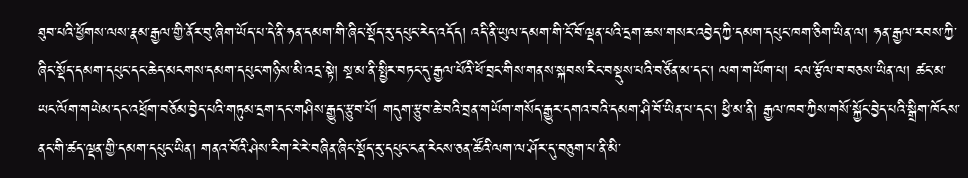ཐུབ་པའི་ཕྱོགས་ལས་རྣམ་རྒྱལ་གྱི་ནོར་བུ་ཞིག་ཡོད་པ་དེ་ནི་ཧན་དམག་གི་ཞིང་སྡོད་རུ་དཔུང་རེད་འདོད། འདི་ནི་ཡུལ་དམག་གི་ངོ་བོ་ལྡན་པའི་དྲག་ཆས་གསར་འབྱེད་ཀྱི་དམག་དཔུང་ཁག་ཅིག་ཡིན་ལ། ཧན་རྒྱལ་རབས་ཀྱི་ཞིང་སྡོད་དམག་དཔུང་དང་ཆེད་མངགས་དམག་དཔུང་གཉིས་མི་འདྲ་སྟེ། སྔ་མ་ནི་སྤྱིར་བཏང་དུ་རྒྱལ་པོའི་ཕོ་བྲང་གིས་གནས་སྐབས་རིང་བསྡུས་པའི་བཙོན་མ་དང་། ལག་གཡོག་པ། ངལ་རྩོལ་བ་བཅས་ཡིན་ལ། ཚང་མ་ཡང་ལོག་གཡེམ་དང་འཕྲོག་བཅོམ་བྱེད་པའི་གཏུམ་དྲག་དང་གཤིས་རྒྱུད་རྩུབ་པོ། གདུག་རྩུབ་ཆེ་བའི་བྲན་གཡོག་གསོད་རྒྱུར་དགའ་བའི་དམག་ཤི་བོ་ཡིན་པ་དང་། ཕྱི་མ་ནི། རྒྱལ་ཁབ་ཀྱིས་གསོ་སྐྱོང་བྱེད་པའི་སྒྲིག་ཁོངས་ནང་གི་ཚད་ལྡན་གྱི་དམག་དཔུང་ཡིན། གནའ་བོའི་ཤེས་རིག་རེ་རེ་བཞིན་ཞིང་སྡོད་རུ་དཔུང་ངན་རེངས་ཅན་ཚོའི་ལག་ལ་ཤོར་དུ་བཅུག་པ་ནི་མི་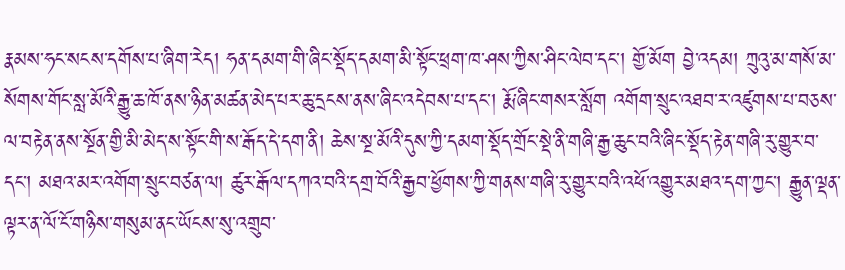རྣམས་ཧང་སངས་དགོས་པ་ཞིག་རེད། ཧན་དམག་གི་ཞིང་སྡོད་དམག་མི་སྟོང་ཕྲག་ཁ་ཤས་ཀྱིས་ཤིང་ལེབ་དང་། གྱོ་མོག བྱེ་འདམ། ཀྲུའུ་མ་གསོ་མ་སོགས་གོང་སླ་མོའི་རྒྱུ་ཆ་ཁོ་ནས་ཉིན་མཚན་མེད་པར་ཆུ་དྲངས་ནས་ཞིང་འདེབས་པ་དང་། རྨོ་ཞིང་གསར་སློག འགོག་སྲུང་འཐབ་ར་འཛུགས་པ་བཅས་ལ་བརྟེན་ནས་སྔོན་གྱི་མི་མེད་ས་སྟོང་གི་ས་རྒོད་དེ་དག་ནི། ཆེས་སྔ་མོའི་དུས་ཀྱི་དམག་སྡོད་གྲོང་སྡེ་ནི་གཞི་རྒྱ་ཆུང་བའི་ཞིང་སྡོད་རྟེན་གཞི་རུ་གྱུར་བ་དང་། མཐའ་མར་འགོག་སྲུང་བཙན་ལ། ཚུར་རྒོལ་དཀའ་བའི་དགྲ་བོའི་རྒྱབ་ཕྱོགས་ཀྱི་གནས་གཞི་རུ་གྱུར་བའི་འཕོ་འགྱུར་མཐའ་དག་ཀྱང་། རྒྱུན་ལྡན་ལྟར་ན་ལོ་ངོ་གཉིས་གསུམ་ནང་ཡོངས་སུ་འགྲུབ་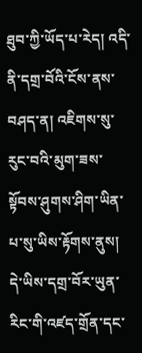ཐུབ་ཀྱི་ཡོད་པ་རེད། འདི་ནི་དགྲ་བོའི་ངོས་ནས་བཤད་ན། འཇིགས་སུ་རུང་བའི་མུག་ཟས་སྟོབས་ཤུགས་ཤིག་ཡིན་པ་སུ་ཡིས་རྟོགས་ནུས། དེ་ཡིས་དགྲ་བོར་ཡུན་རིང་གི་འཛད་གྲོན་དང་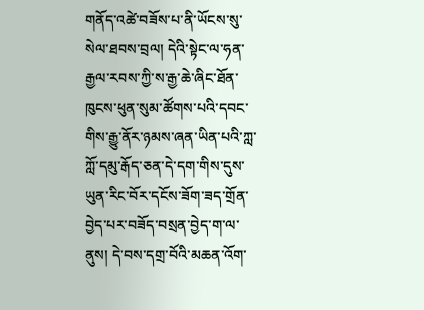གནོད་འཚེ་བཟོས་པ་ནི་ཡོངས་སུ་སེལ་ཐབས་བྲལ། དེའི་སྟེང་ལ་ཧན་རྒྱལ་རབས་ཀྱི་ས་རྒྱ་ཆེ་ཞིང་ཐོན་ཁུངས་ཕུན་སུམ་ཚོགས་པའི་དབང་གིས་རྒྱུ་ནོར་ཉམས་ཞན་ཡིན་པའི་ཀླ་ཀློ་དམུ་རྒོད་ཅན་དེ་དག་གིས་དུས་ཡུན་རིང་བོར་དངོས་ཟོག་ཟད་གྲོན་བྱེད་པར་བཟོད་བསྲན་བྱེད་ག་ལ་ནུས། དེ་བས་དགྲ་བོའི་མཆན་འོག་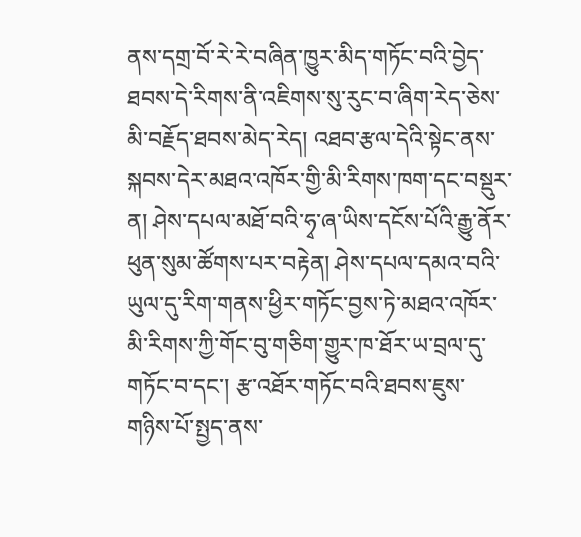ནས་དགྲ་བོ་རེ་རེ་བཞིན་ཁྱུར་མིད་གཏོང་བའི་བྱེད་ཐབས་དེ་རིགས་ནི་འཇིགས་སུ་རུང་བ་ཞིག་རེད་ཅེས་མི་བརྗོད་ཐབས་མེད་རེད། འཐབ་རྩལ་དེའི་སྟེང་ནས་སྐབས་དེར་མཐའ་འཁོར་གྱི་མི་རིགས་ཁག་དང་བསྡུར་ན། ཤེས་དཔལ་མཐོ་བའི་ཧྭ་ཞ་ཡིས་དངོས་པོའི་རྒྱུ་ནོར་ཕུན་སུམ་ཚོགས་པར་བརྟེན། ཤེས་དཔལ་དམའ་བའི་ཡུལ་དུ་རིག་གནས་ཕྱིར་གཏོང་བྱས་ཏེ་མཐའ་འཁོར་མི་རིགས་ཀྱི་གོང་བུ་གཅིག་གྱུར་ཁ་ཐོར་ཡ་བྲལ་དུ་གཏོང་བ་དང་། རྩ་འཐོར་གཏོང་བའི་ཐབས་ཇུས་གཉིས་པོ་སྤྱད་ནས་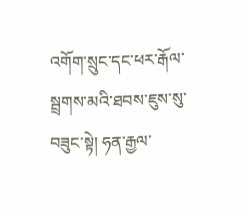འགོག་སྲུང་དང་ཕར་རྒོལ་སྦྲགས་མའི་ཐབས་ཇུས་སུ་བཟུང་སྟེ། ཧན་རྒྱལ་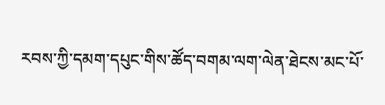རབས་ཀྱི་དམག་དཔུང་གིས་ཚོད་བགམ་ལག་ལེན་ཐེངས་མང་པོ་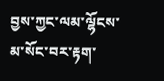བྱས་ཀྱང་ལམ་ལྷོངས་མ་སོང་བར་རྟག་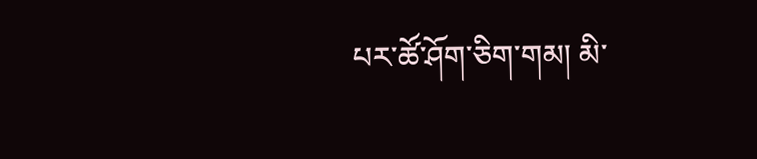པར་ཚོ་ཤོག་ཅིག་གམ། མི་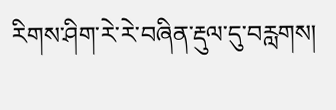རིགས་ཤིག་རེ་རེ་བཞིན་རྡུལ་དུ་བརླགས།